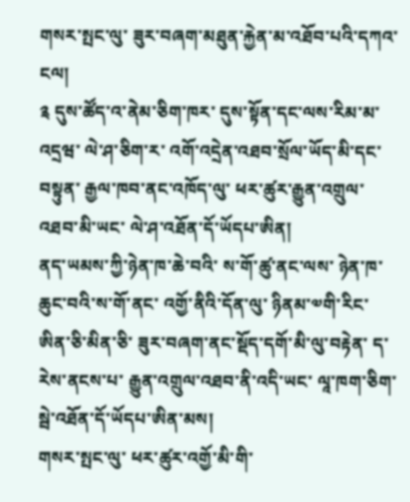གསར་སྤང་ལུ་ ཟུར་བཞག་མཐུན་རྐྱེན་མ་འཐོབ་པའི་དཀའ་ངལ།
༉ དུས་ཚོད་འ་ནེམ་ཅིག་ཁར་ དུས་སྟོན་དང་ལས་རིམ་མ་འདྲཝ་ ལེ་ཤ་ཅིག་ར་ འགོ་འདྲེན་འཐབ་སྲོལ་ཡོད་མི་དང་བསྟུན་ རྒྱལ་ཁབ་ནང་འཁོད་ལུ་ ཕར་ཚུར་རྒྱུན་འགྲུལ་འཐབ་མི་ཡང་ ལེ་ཤ་འཐོན་དོ་ཡོདཔ་ཨིན།
ནད་ཡམས་ཀྱི་ཉེན་ཁ་ཆེ་བའི་ ས་གོ་ཚུ་ནང་ལས་ ཉེན་ཁ་ཆུང་བའི་ས་གོ་ནང་ འགྱོ་ནིའི་དོན་ལུ་ ཉིནམ་༧གི་རིང་ ཨིན་ཅི་མིན་ཅི་ ཟུར་བཞག་ནང་སྡོད་དགོ་མི་ལུ་བརྟེན་ ད་རེས་ནངས་པ་ རྒྱུན་འགྲུལ་འཐབ་ནི་འདི་ཡང་ ལཱ་ཁག་ཅིག་སྦེ་འཐོན་དོ་ཡོདཔ་ཨིན་མས།
གསར་སྤང་ལུ་ ཕར་ཚུར་འགྱོ་མི་གི་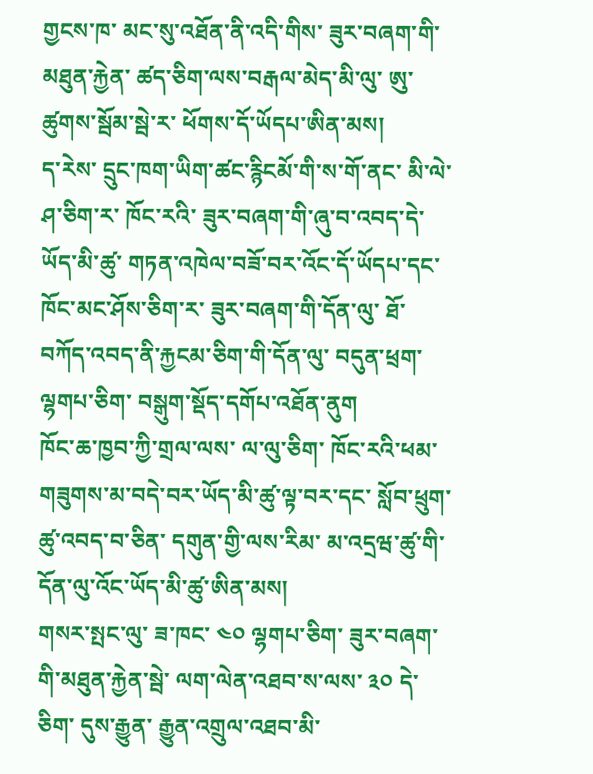གྱངས་ཁ་ མང་སུ་འཐོན་ནི་འདི་གིས་ ཟུར་བཞག་གི་མཐུན་རྐྱེན་ ཚད་ཅིག་ལས་བརྒལ་མེད་མི་ལུ་ ཨུ་ཚུགས་སྦོམ་སྦེ་ར་ ཕོགས་དོ་ཡོདཔ་ཨིན་མས།
ད་རེས་ དྲུང་ཁག་ཡིག་ཚང་རྙིངམོ་གི་ས་གོ་ནང་ མི་ལེ་ཤ་ཅིག་ར་ ཁོང་རའི་ ཟུར་བཞག་གི་ཞུ་བ་འབད་དེ་ཡོད་མི་ཚུ་ གཏན་འཁེལ་བཟོ་བར་འོང་དོ་ཡོདཔ་དང་ ཁོང་མང་ཤོས་ཅིག་ར་ ཟུར་བཞག་གི་དོན་ལུ་ ཐོ་བཀོད་འབད་ནི་རྐྱངམ་ཅིག་གི་དོན་ལུ་ བདུན་ཕྲག་ལྷགཔ་ཅིག་ བསྒུག་སྡོད་དགོཔ་འཐོན་ནུག
ཁོང་ཆ་ཁྱབ་ཀྱི་གྲལ་ལས་ ལ་ལུ་ཅིག་ ཁོང་རའི་ཕམ་ གཟུགས་མ་བདེ་བར་ཡོད་མི་ཚུ་ལྟ་བར་དང་ སློབ་ཕྲུག་ཚུ་འབད་བ་ཅིན་ དགུན་གྱི་ལས་རིམ་ མ་འདྲཝ་ཚུ་གི་དོན་ལུ་འོང་ཡོད་མི་ཚུ་ཨིན་མས།
གསར་སྤང་ལུ་ ཟ་ཁང་ ༤༠ ལྷགཔ་ཅིག་ ཟུར་བཞག་གི་མཐུན་རྐྱེན་སྦེ་ ལག་ལེན་འཐབ་ས་ལས་ ༣༠ དེ་ཅིག་ དུས་རྒྱུན་ རྒྱུན་འགྲུལ་འཐབ་མི་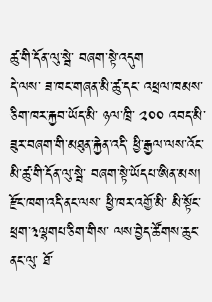ཚུ་གི་དོན་ལུ་སྦེ་ བཞག་སྟེ་འདུག
དེ་ལས་ ཟ་ཁང་གཞན་མི་ཚུ་དང་ འཕྲལ་ཁམས་ཅིག་ཁར་རྐྱབ་ཡོད་མི་ ཉལ་ཁྲི་ ༢༠༠ འབད་མི་ ཟུར་བཞག་གི་མཐུན་རྐྱེན་འདི་ ཕྱི་རྒྱལ་ལས་འོང་མི་ཚུ་གི་དོན་ལུ་སྦེ་ བཞག་སྟེ་ཡོདཔ་ཨིན་མས།
རྫོང་ཁག་འདི་ནང་ལས་ ཕྱི་ཁར་འགྱོ་མི་ མི་སྟོང་ཕྲག་༣ལྷགཔ་ཅིག་གིས་ ལས་བྱེད་ཚོགས་ཆུང་ནང་ལུ་ ཐོ་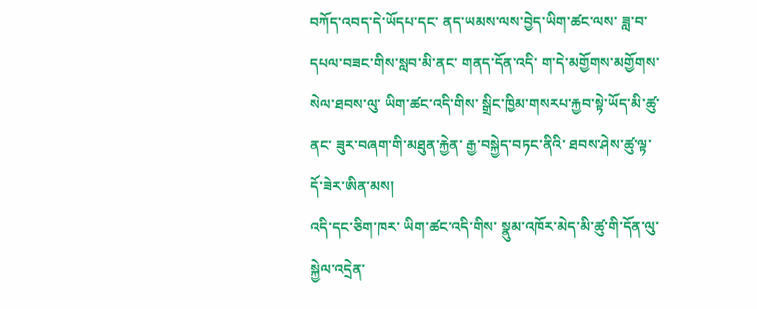བཀོད་འབད་དེ་ཡོདཔ་དང་ ནད་ཡམས་ལས་བྱེད་ཡིག་ཚང་ལས་ ཟླ་བ་དཔལ་བཟང་གིས་སླབ་མི་ནང་ གནད་དོན་འདི་ ག་དེ་མགྱོགས་མགྱོགས་སེལ་ཐབས་ལུ་ ཡིག་ཚང་འདི་གིས་ སྒྲིང་ཁྱིམ་གསརཔ་རྐྱབ་སྟེ་ཡོད་མི་ཚུ་ནང་ ཟུར་བཞག་གི་མཐུན་རྐྱེན་ རྒྱ་བསྐྱེད་བཏང་ནིའི་ ཐབས་ཤེས་ཚུ་ལྟ་དོ་ཟེར་ཨིན་མས།
འདི་དང་ཅིག་ཁར་ ཡིག་ཚང་འདི་གིས་ སྣུམ་འཁོར་མེད་མི་ཚུ་གི་དོན་ལུ་ སྐྱེལ་འདྲེན་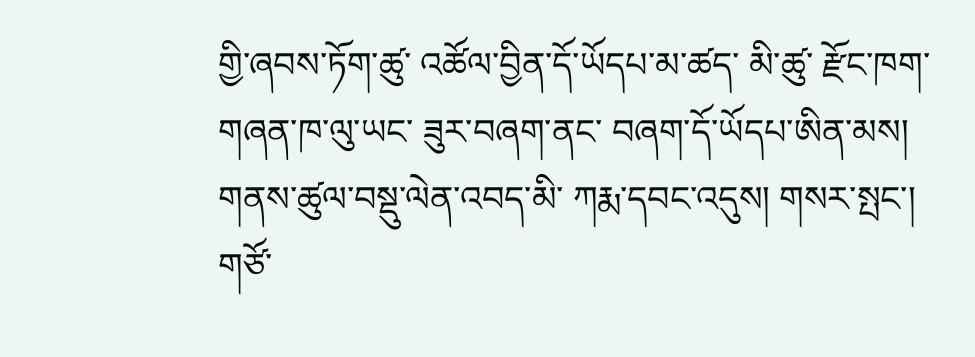གྱི་ཞབས་ཏོག་ཚུ་ འཚོལ་བྱིན་དོ་ཡོདཔ་མ་ཚད་ མི་ཚུ་ རྫོང་ཁག་གཞན་ཁ་ལུ་ཡང་ ཟུར་བཞག་ནང་ བཞག་དོ་ཡོདཔ་ཨིན་མས།
གནས་ཚུལ་བསྡུ་ལེན་འབད་མི་ ཀརྨ་དབང་འདུས། གསར་སྤང་།
གཙོ་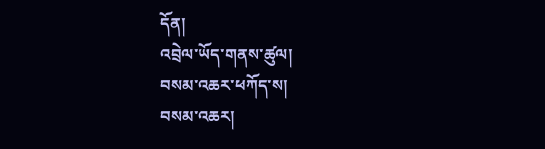དོན།
འབྲེལ་ཡོད་གནས་ཚུལ།
བསམ་འཆར་ཕཀོད་ས།
བསམ་འཆར།